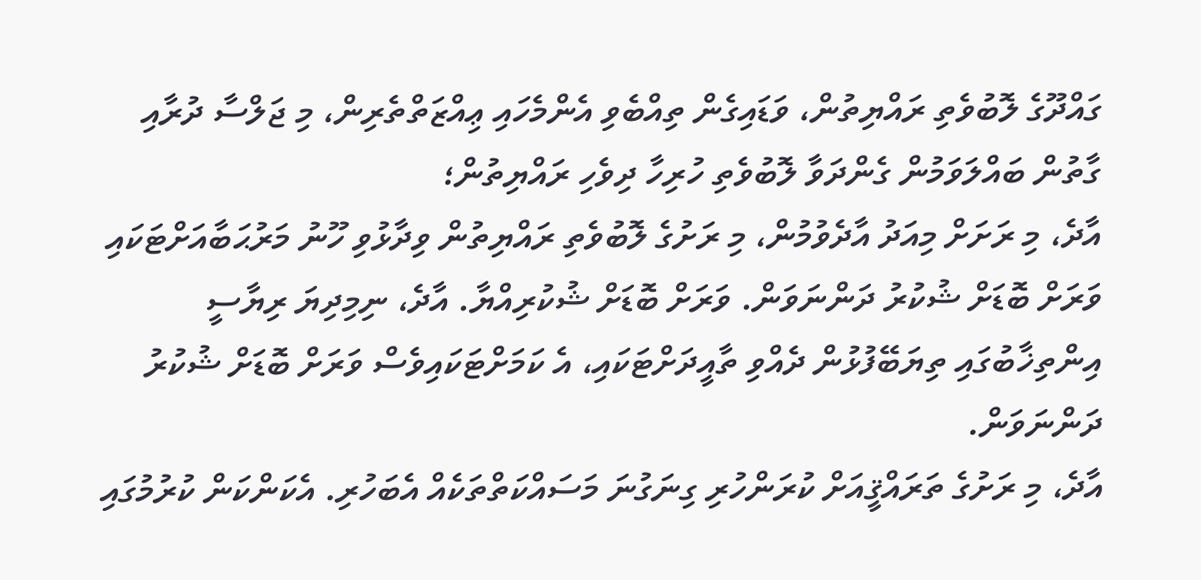ގައްދޫގެ ލޮބުވެތި ރައްޔިތުން، ވަޑައިގެން ތިއްބެވި އެންމެހައި ޢިއްޒަތްތެރިން، މި ޖަލްސާ ދުރާއި ގާތުން ބައްލަވަމުން ގެންދަވާ ލޮބުވެތި ހުރިހާ ދިވެހި ރައްޔިތުން؛
އާދެ، މި ރަށަށް މިއަދު އާދެވުމުން، މި ރަށުގެ ލޮބުވެތި ރައްޔިތުން ވިދާޅުވި ހޫނު މަރުޙަބާއަށްޓަކައި ވަރަށް ބޮޑަށް ޝުކުރު ދަންނަވަން. ވަރަށް ބޮޑަށް ޝުކުރިއްޔާ. އާދެ، ނިމިދިޔަ ރިޔާސީ އިންތިޚާބުގައި ތިޔަބޭފުޅުން ދެއްވި ތާއީދަށްޓަކައި، އެ ކަމަށްޓަކައިވެސް ވަރަށް ބޮޑަށް ޝުކުރު ދަންނަވަން.
އާދެ، މި ރަށުގެ ތަރައްޤީއަށް ކުރަންހުރި ގިނަގުނަ މަސައްކަތްތަކެއް އެބަހުރި. އެކަންކަން ކުރުމުގައި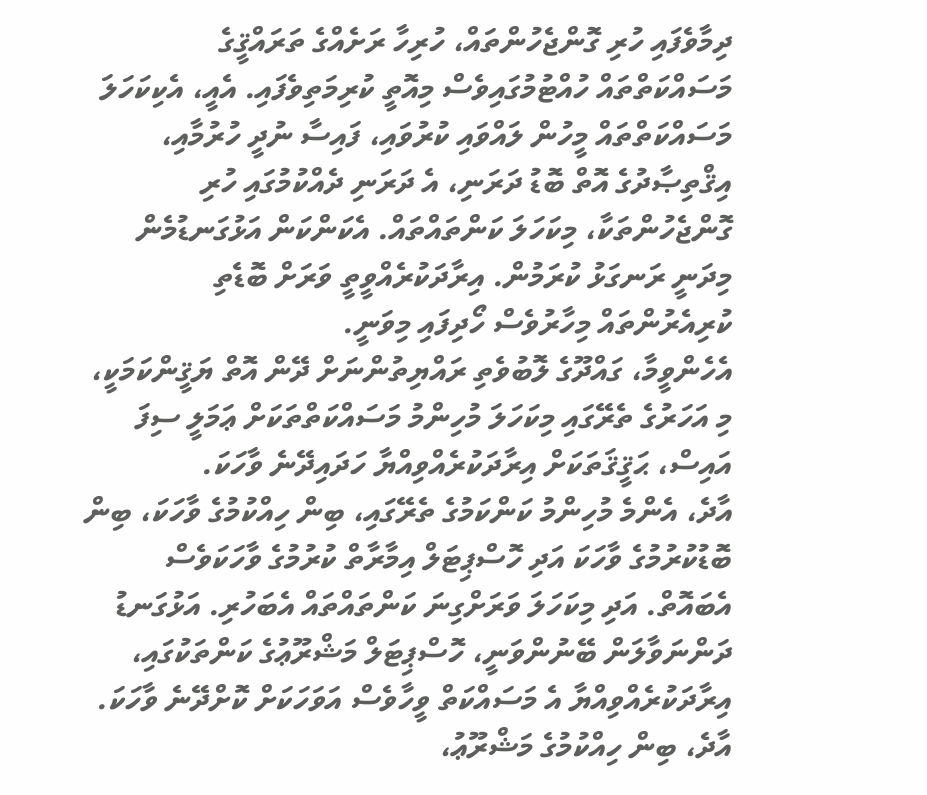ދިމާވެފައި ހުރި ގޮންޖެހުންތައް، ހުރިހާ ރަށެއްގެ ތަރައްޤީގެ މަސައްކަތްތައް ހުއްޓުމުގައިވެސް މިއޮތީ ކުރިމަތިވެފައި. އެއީ، އެކިކަހަލަ މަސައްކަތްތައް މީހުން ލައްވައި ކުރުވައި، ފައިސާ ނުދީ ހުރުމާއި، އިޤްތިޞާދުގެ އޮތް ބޮޑު ދަރަނި، އެ ދަރަނި ދެއްކުމުގައި ހުރި ގޮންޖެހުންތަކާ، މިކަހަލަ ކަންތައްތައް. އެކަންކަން އަޅުގަނޑުމެން މިދަނީ ރަނގަޅު ކުރަމުން. އިރާދަކުރެއްވީތީ ވަރަށް ބޮޑެތި ކުރިއެރުންތައް މިހާރުވެސް ހޯދިފައި މިވަނީ.
އެހެންވީމާ، ގައްދޫގެ ލޮބުވެތި ރައްޔިތުންނަށް ދޭން އޮތް ޔަޤީންކަމަކީ، މި އަހަރުގެ ތެރޭގައި މިކަހަލަ މުހިންމު މަސައްކަތްތަކަށް ޢަމަލީ ސިފަ އައިސް، ޙަޤީޤަތަކަށް އިރާދަކުރެއްވިއްޔާ ހަދައިދޭނެ ވާހަކަ.
އާދެ، އެންމެ މުހިންމު ކަންކަމުގެ ތެރޭގައި، ބިން ހިއްކުމުގެ ވާހަކަ، ބިން ބޮޑުކުރުމުގެ ވާހަކަ އަދި ހޮސްޕިޓަލް އިމާރާތް ކުރުމުގެ ވާހަކަވެސް އެބައޮތް. އަދި މިކަހަލަ ވަރަށްގިނަ ކަންތައްތައް އެބަހުރި. އަޅުގަނޑު ދަންނަވާލަން ބޭނުންވަނީ، ހޮސްޕިޓަލް މަޝްރޫޢުގެ ކަންތަކުގައި، އިރާދަކުރެއްވިއްޔާ އެ މަސައްކަތް ވީހާވެސް އަވަހަކަށް ކޮށްދޭނެ ވާހަކަ.
އާދެ، ބިން ހިއްކުމުގެ މަޝްރޫޢު،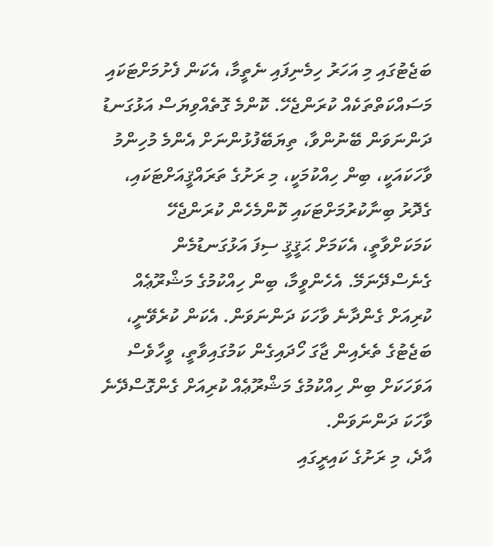ބަޖެޓުގައި މި އަހަރު ހިމެނިފައި ނެތީމާ، އެކަން ފެށުމަށްޓަކައި މަސައްކަތްތަކެއް ކުރަންޖެހޭ. ކޮންމެ ގޮތެއްވިޔަސް އަޅުގަނޑު ދަންނަވަން ބޭނުންވާ، ތިޔަބޭފުޅުންނަށް އެންމެ މުހިންމު ވާހަކައަކީ، ބިން ހިއްކުމަކީ، މި ރަށުގެ ތަރައްޤީއަށްޓަކައި، ގެދޮރު ބިނާކުރުމަށްޓަކައި ކޮންމެހެން ކުރަންޖެހޭ ކަމަކަށްވާތީ، އެކަމަށް ޙަޤީޤީ ސިފަ އަޅުގަނޑުމެން ގެނެސްދޭނަމޭ. އެހެންވީމާ، ބިން ހިއްކުމުގެ މަޝްރޫޢެއް ކުރިއަށް ގެންދާނެ ވާހަކަ ދަންނަވަން. އެކަން ކުރެވޭނީ، ބަޖެޓުގެ ތެރެއިން ޖާގަ ހޯދައިގެން ކަމުގައިވާތީ، ވީހާވެސް އަވަހަކަށް ބިން ހިއްކުމުގެ މަޝްރޫޢެއް ކުރިއަށް ގެންގޮސްދޭނެ ވާހަކަ ދަންނަވަން.
އާދެ، މި ރަށުގެ ކައިރީގައި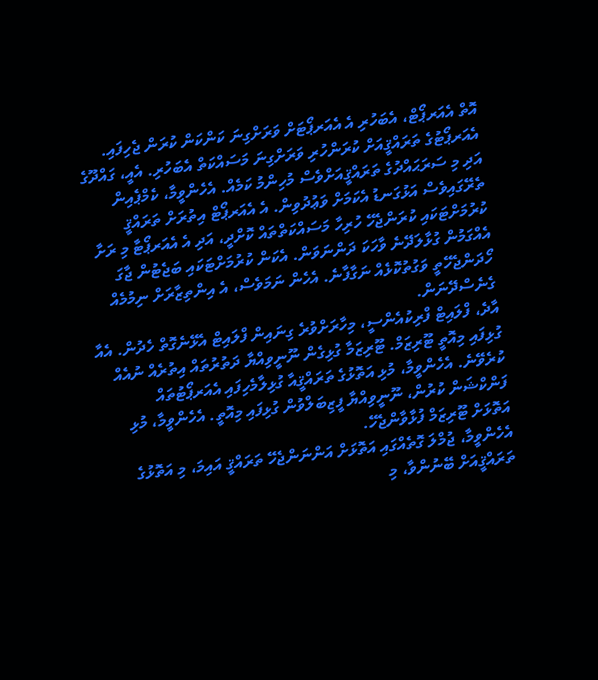އޮތް އެއަރޕޯޓް، އެބަހުރި އެ އެއަރޕޯޓަށް ވަރަށްގިނަ ކަންކަން ކުރަން ޖެހިފައި. އެއަރޕޯޓުގެ ތަރައްޤީއަށް ކުރަންހުރި ވަރަށްގިނަ މަސައްކަތް އެބަހުރި. އެއީ، ގައްދޫގެ އަދި މި ސަރަޙައްދުގެ ތަރައްޤީއަށްވެސް މުހިންމު ކަމެއް. އެހެންވީމާ، ކެމްޕެއިން ތެރޭގައިވެސް އަޅުގަނޑު އެކަމަށް ވަޢުދުވިން. އެ އެއަރޕޯޓް އިތުރަށް ތަރައްޤީ ކުރުމަށްޓަކައި ކުރަންޖެހޭ ހުރިހާ މަސައްކަތްތައް ކޮށްދީ، އަދި އެ އެއަރޕޯޓާ މި ރަށާ އެއްގަމުން ގުޅާލަދޭނެ ވާހަކަ ދަންނަވަން. އެކަން ކުރުމަށްޓަކައި ބަޖެޓުން ޖާގަ ހޯދަންޖެހޭތީ ވަގުތުކޮޅެއް ނަގާފާނެ. އެހެން ނަމަވެސް، އެ އިންތިޒާރަށް ނިމުމެއް ގެނެސްދޭނަން.
އާދެ، ފްލައިޓް ފްރިކުއެންސީ، މިހާރަށްވުރެ ގިނައިން ފްލައިޓް އެޅޭނެގޮތް ހެދުން. އެއާ ގުޅިފައި މިއޮތީ ޓޫރިޒަމް. ޓޫރިޒަމާ ގުޅިގެން ނޫނީވިއްޔާ ދަތުރުތައް އިތުރެއް ނުއެއް ކުރެވޭނެ. އެހެންވީމާ، މުޅި އަތޮޅުގެ ތަރައްޤީއާ ގުޅިލާމެހިފައި އެއަރޕޯޓުތައް ފަންކްޝަން ކުރުން، ނޫނީވިއްޔާ ފީޒިބަލްވުން ގުޅިފައި މިއޮތީ. އެހެންވީމާ، މުޅި އަތޮޅަށް ޓޫރިޒަމް ފުޅާވާންޖެހޭ.
އެހެންވީމާ، ޖުމްލަ ގޮތެއްގައި އަތޮޅަށް އަންނަންޖެހޭ ތަރައްޤީ އައިމަ، މި އަތޮޅުގެ ތަރައްޤީއަށް ބޭނުންވާ، މި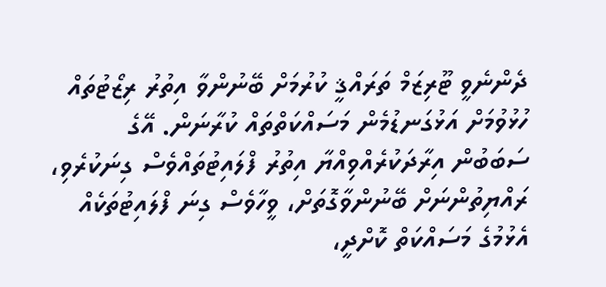ދެންނެވީ ޓޫރިޒަމް ތަރައްޤީ ކުރުމަށް ބޭނުންވާ އިތުރު ރިޒޯޓުތައް ހުޅުވުމަށް އަޅުގަނޑުމެން މަސައްކަތްތައް ކުރާނަން. އޭގެ ސަބަބުން އިރާދަކުރެއްވިއްޔާ އިތުރު ފްލައިޓުތައްވެސް ގިނަކުރެވި، ރައްޔިތުންނަށް ބޭނުންވާގޮތަށް، ވީހާވެސް ގިނަ ފްލައިޓުތަކެއް އެޅުމުގެ މަސައްކަތް ކޮށްދީ،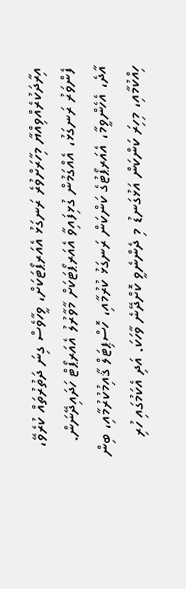އިރާދަކުރެއްވިއްޔާ މިހާރަށްވުރެ ރަނގަޅު އެއަރޕޯޓަކަށް، ވީހާވެސް ގިނަ ދަތުރުތައް ކުރެވޭ، ފެންވަރު ރަނގަޅު، އެއްގަމުން ގުޅިފައިވާ އެއަރޕޯޓަކަށް މާވާރުލު އެއަރޕޯޓް ހަދައިދޭނަން.
އާދެ، އެހެންވީމާ، އެއަރޕޯޓުގެ ކަންކަން ރަނގަޅު ކުރުމާއި، ހޮސްޕިޓަލް ޤާއިމުކުރުމާއި، ބިން ހިއްކުމާއި، މިހިރަ ކަންކަން އަޅުގަނޑު މި ދެންނެވީ ކޮށްދޭނެ ވާހަކަ. އަދި އެކަމުގައި ހުރި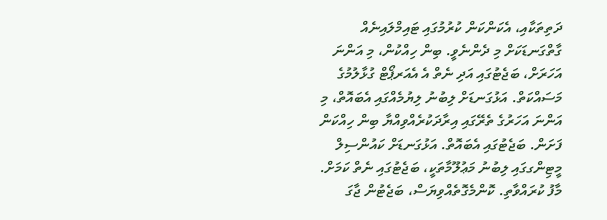ދަތިތަކާއި، އެކަންކަން ކުރުމުގައި ޓައިމްލައިނެއް ގާތްގަނޑަކަށް މި ދެންނެވީ. ބިން ހިއްކުން، މި އަންނަ އަހަރަށް، ބަޖެޓުގައި އަދި ނެތް އެ އެއަރޕޯޓް ގުޅާލުމުގެ މަސައްކަތް. އަޅުގަނޑަށް ލިބުނު ލިޔުމެއްގައި އެބައޮތް، މި އަންނަ އަހަރުގެ ތެރޭގައި އިރާދަކުރެއްވިއްޔާ ބިން ހިއްކަން ފަށަން. ބަޖެޓުގައި އެބައޮތް. އަޅުގަނޑަށް ކައުންސިލް މީޓިންގގައި ލިބުނު މަޢުލޫމާތަކީ، ބަޖެޓުގައި ނެތް ކަމަށް. މާފު ކުރައްވާތި. ކޮންމެގޮތެއްވިޔަސް، ބަޖެޓުން ޖާގަ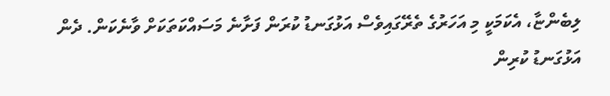ލިބެންޏާ، އެކަމަކީ މި އަހަރުގެ ތެރޭގައިވެސް އަޅުގަނޑު ކުރަން ފަށާނެ މަސައްކަތަކަށް ވާނެކަން. ދެން އަޅުގަނޑު ކުރިން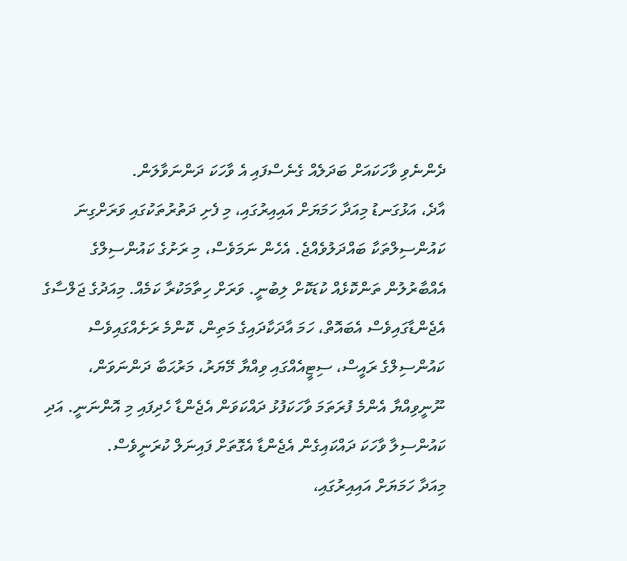ދެންނެވި ވާހަކައަށް ބަދަލެއް ގެނެސްފައި އެ ވާހަކަ ދަންނަވާލަން.
އާދެ، އަޅުގަނޑު މިއަދާ ހަމަޔަށް އައިއިރުގައި، މި ފެށި ދަތުރުތަކުގައި ވަރަށްގިނަ ކައުންސިލްތަކާ ބައްދަލުވެއްޖެ. އެހެން ނަމަވެސް، މި ރަށުގެ ކައުންސިލްގެ އެއްބާރުލުން ތަންކޮޅެއް ކުޑަކޮށް ލިބުނީ. ވަރަށް ހިތާމަކުރާ ކަމެއް. މިއަދުގެ ޖަލްސާގެ އެޖެންޑާގައިވެސް އެބައޮތް، ހަމަ އާދަކާދައިގެ މަތިން، ކޮންމެ ރަށެއްގައިވެސް ކައުންސިލްގެ ރައީސް، ސިޓީއެއްގައި ވިއްޔާ މޭޔަރު، މަރުޙަބާ ދަންނަވަން، ނޫނީވިއްޔާ އެންމެ ފުރަތަމަ ވާހަކަފުޅު ދައްކަވަން އެޖެންޑާ ހެދިފައި މި އޮންނަނީ. އަދި ކައުންސިލާ ވާހަކަ ދައްކައިގެން އެޖެންޑާ އެގޮތަށް ފައިނަލް ކުރަނީވެސް.
މިއަދާ ހަމަޔަށް އައިއިރުގައި،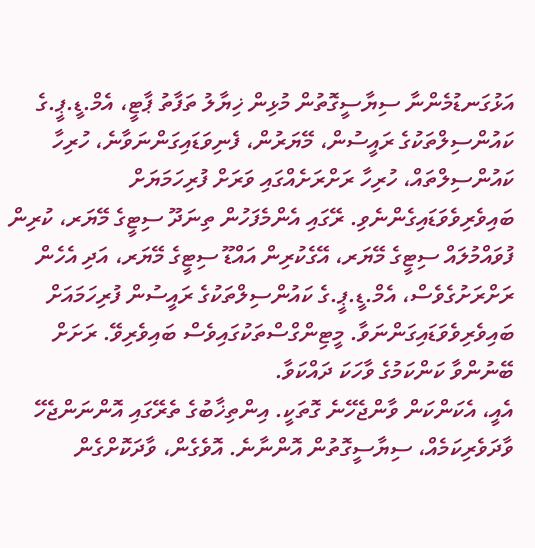އަޅުގަނޑުމެންނާ ސިޔާސީގޮތުން މުޅިން ޚިޔާލު ތަފާތު ޕާޓީ، އެމް.ޑީ.ޕީ.ގެ ކައުންސިލްތަކުގެ ރައީސުން، މޭޔަރުން، ފެނިވަޑައިގަންނަވާނެ، ހުރިހާ ކައުންސިލްތައް، ހުރިހާ ރަށްރަށެއްގައި ވަރަށް ފުރިހަމަޔަށް ބައިވެރިވެވަޑައިގެންނެވި. ރޭގައި އެންމެފަހުން ތިނަދޫ ސިޓީގެ މޭޔަރ، ކުރިން ފުވައްމުލައް ސިޓީގެ މޭޔަރ، އޭގެކުރިން އައްޑޫ ސިޓީގެ މޭޔަރ، އަދި އެހެން ރަށްރަށުގެވެސް، އެމް.ޑީ.ޕީ.ގެ ކައުންސިލްތަކުގެ ރައީސުން ފުރިހަމައަށް ބައިވެރިވެވަޑައިގަންނަވާ. މީޓިންގްސްތަކުގައިވެސް ބައިވެރިވޭ. ރަށަށް ބޭނުންވާ ކަންކަމުގެ ވާހަކަ ދައްކަވާ.
އެއީ، އެކަންކަން ވާންޖެހޭނެ ގޮތަކީ. އިންތިޚާބުގެ ތެރޭގައި އޮންނަންޖެހޭ ވާދަވެރިކަމެއް، ސިޔާސީގޮތުން އޮންނާނެ. އޮވެގެން، ވާދަކޮށްގެން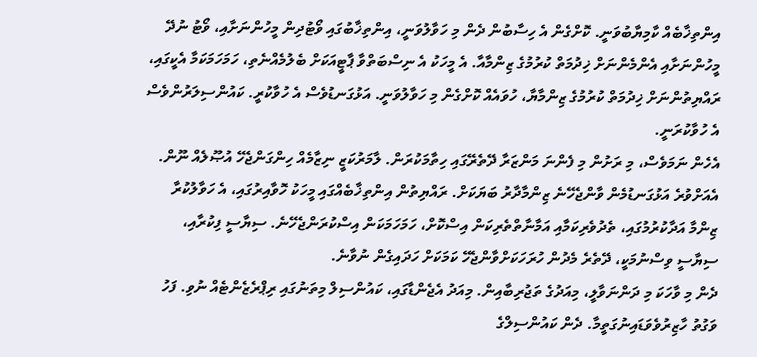އިންތިޚާބެއް ކާމިޔާބުވަނީ. ކޮށްގެން އެ ހިސާބުން ދެން މި ހަވާލުވަނީ، އިންތިޚާބުގައި ވޯޓުދިން މީހުންނަށާއި، ވޯޓު ނުދޭ މީހުންނަށާއި އެންމެންނަށް ޚިދުމަތް ކުރުމުގެ ޒިންމާއާ. އެ މީހަކު އެ ނިސްބަތްވާ ޕާޓީއަކަށް ބެލުމެއްނެތި، ހަމަހަމަކަމާ އެކީގައި، ރައްޔިތުންނަށް ޚިދުމަތް ކުރުމުގެ ޒިންމާޔާ، ހުވައެއް ކޮށްގެން މި ހަވާލުވަނީ. އަޅުގަނޑުވެސް އެ ހުވާކުރީ. ކައުންސިލަރުންވެސް އެ ހުވާކުރަނީ.
އެހެން ނަމަވެސް، މި ރަށުން މި ފެންނަ މަންޒަރާ ދޭތެރޭގައި ހިތާމަކުރަން. ލާމަރުކަޒީ ނިޒާމެއް ހިންގަންޖެހޭ އުޞޫލެއް ނޫން. އެއަށްވުރެ އަޅުގަނޑުމެން ވާންޖެހޭނެ ޒިންމާދާރު ބަޔަކަށް. ރައްޔިތުން އިންތިޚާބެއްގައި މީހަކު ހޮވާއިރުގައި، އެ ހަވާލުކުރާ ޒިންމާ އަދާކުރުމުގައި، ތެދުވެރިކަމާއި އަމާނާތްތެރިކަން އިސްކޮށް، ހަމަހަމަކަން އިސްކުރަންޖެހޭނެ. ސިޔާސީ ފިކުރާއި، ސިޔާސީ ވިސްނުމަކީ، ދޭތެރެ މެދުން ހުރަހަކަށްވާންޖެހޭ ކަމަކަށް ހަދައިގެން ނުވާނެ.
ދެން މި ވާހަކަ މި ދަންނަވާލީ، މިއަދުގެ ތަޖުރިބާއިން. މިއަދު އެޖެންޑާގައި، ކައުންސިލް މިތަނުގައި ރިޕްރެޒެންޓެއް ނުވި. ފަހު ވަގުތު ހާޒިރުވެވަޑައިނުގަތީމާ. ދެން ކައުންސިލްގެ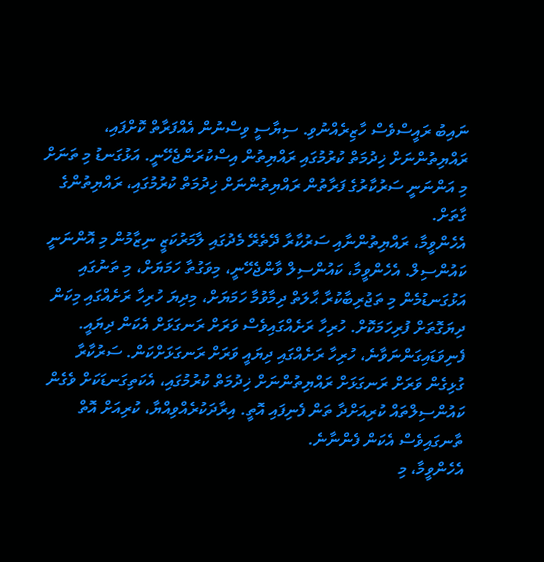ނައިބު ރައީސްވެސް ހާޒިރެއްނުވި. ސިޔާސީ ވިސްނުން އެއްފަރާތް ކޮށްފައި، ރައްޔިތުންނަށް ޚިދުމަތް ކުރުމުގައި ރައްޔިތުން އިސްކުރަންޖެހޭނީ. އަޅުގަނޑު މި ތަނަށް މި އަންނަނީ ސަރުކާރުގެ ފަރާތުން ރައްޔިތުންނަށް ޚިދުމަތް ކުރުމުގައި، ރައްޔިތުންގެ ގާތަށް.
އެހެންވީމާ، ރައްޔިތުންނާއި ސަރުކާރާ ދޭތެރޭ މެދުގައި ލާމަރުކަޒީ ނިޒާމުން މި އޮންނަނީ ކައުންސިލް. އެހެންވީމާ، ކައުންސިލް ވާންޖެހޭނީ، މިވަގުތާ ހަމަޔަށް، މި ތަނުގައި އަޅުގަނޑުމެން މި ތަޖުރިބާކުރާ ޙާލަތް ދިމާވުމާ ހަމަޔަށް، މިދިޔަ ހުރިހާ ރަށެއްގައި މިކަން ދިޔަގޮތަށް ފުރިހަމަކޮށް. ހުރިހާ ރަށެއްގައިވެސް ވަރަށް ރަނގަޅަށް އެކަން ދިޔައީ. ފެނިވަޑައިގަންނަވާނެ، ހުރިހާ ރަށެއްގައި ދިޔައީ ވަރަށް ރަނގަޅަށްކަން. ސަރުކާރާ ގުޅިގެން ވަރަށް ރަނގަޅަށް ރައްޔިތުންނަށް ޚިދުމަތް ކުރުމުގައި، އެކަތިގަނޑަކަށް ވެގެން ކައުންސިލްތައް ކުރިއަށްދާ ތަން ފެނިފައި އޮތީ. އިރާދަކުރެއްވިއްޔާ، ކުރިއަށް އޮތް ތާނގައިވެސް އެކަން ފެންނާނެ.
އެހެންވީމާ، މި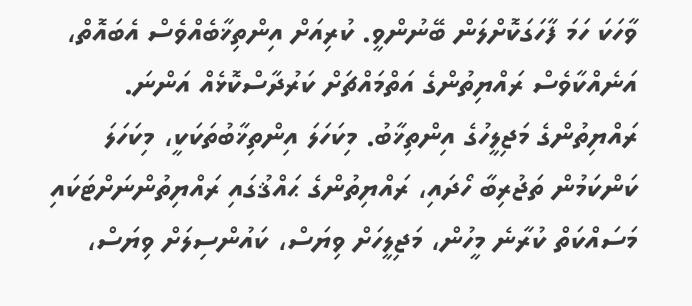ވާހަކަ ހަމަ ފާހަގަކޮށްލަން ބޭނުންވީ. ކުރިއަށް އިންތިޚާބެއްވެސް އެބައޮތް، އަނެއްކާވެސް ރައްޔިތުންގެ އަތްމައްޗަށް ކަރުދާސްކޮޅެއް އަންނަ. ރައްޔިތުންގެ މަޖިލީހުގެ އިންތިޚާބު. މިކަހަލަ އިންތިޚާބުތަކަކީ، މިކަހަލަ ކަންކަމުން ތަޖުރިބާ ހޯދައި، ރައްޔިތުންގެ ޙައްޤުގައި ރައްޔިތުންނަށްޓަކައި މަސައްކަތް ކުރާނެ މީހުން، މަޖިލީހަށް ވިޔަސް، ކައުންސިލަށް ވިޔަސް،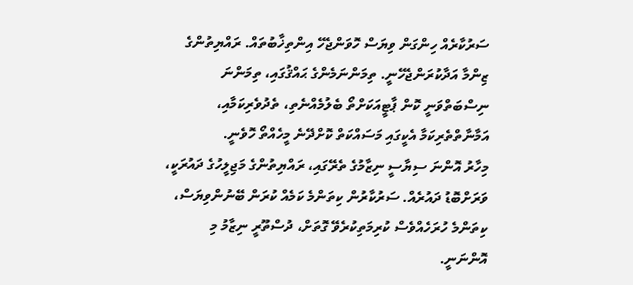ސަރުކާރެއް ހިންގަން ވިޔަސް ހޮވަންޖެހޭ އިންތިޚާބުތައް. ރައްޔިތުންގެ ޒިންމާ އަދާކުރަންޖެހޭނީ. ތިމަންނަމެންގެ ޙައްޤުގައި، ތިމަންނަ ނިސްބަތްވަނީ ކޮން ޕާޓީއަކަށްތޯ ބެލުމެއްނެތި، ތެދުވެރިކަމާއި، އަމާނާތްތެރިކަމާ އެކީގައި މަސައްކަތް ކޮށްދޭނެ މީހެއްތޯ ހޮވެނީ.
މިހާރު އޮންނަ ސިޔާސީ ނިޒާމުގެ ތެރޭގައި، ރައްޔިތުންގެ މަޖިލީހުގެ ދައުރަކީ، ވަރަށްބޮޑު ދައުރެއް. ސަރުކާރުން ކިތަންމެ ކަމެއް ކުރަން ބޭނުންވިޔަސް، ކިތަންމެ ހުރަހެއްވެސް ކުރިމަތިކުރެވޭ ގޮތަށް، ދުސްތޫރީ ނިޒާމު މި އޮންނަނީ.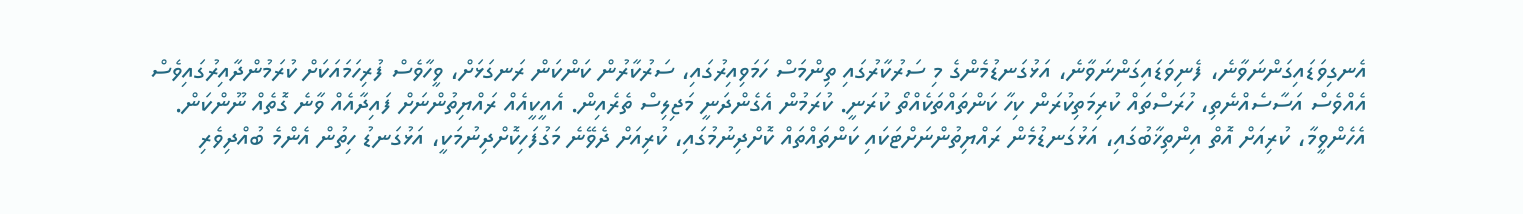އެނގިވަޑައިގަންނަވާނެ، ފެނިވަޑައިގަންނަވާނެ، އަޅުގަނޑުމެންގެ މި ސަރުކާރުގައި ތިންމަސް ހަމަވިއިރުގައި، ސަރުކާރުން ކަންކަން ރަނގަޅަށް، ވީހާވެސް ފުރިހަމައަކަށް ކުރަމުންދާއިރުގައިވެސް އެއްވެސް އަސާސެއްނެތި، ހުރަސްތައް ކުރިމަތިކުރަން ކިހާ ކަންތައްތަކެއްތޯ ކުރަނީ. ކުރަމުން އެގެންދަނީ މަޖިލިސް ތެރެއިން. އެއީކީއެއް ރައްޔިތުންނަށް ފައިދާއެއް ވާނެ ގޮތެއް ނޫންކަން.
އެހެންވީމާ، ކުރިއަށް އޮތް އިންތިޚާބުގައި، އަޅުގަނޑުމެން ރައްޔިތުންނަށްޓަކައި ކަންތައްތައް ކޮށްދިނުމުގައި، ކުރިއަށް ދެވޭނެ މަގުފަހިކޮށްދިނުމަކީ، އަޅުގަނޑު ހިތުން އެންމެ ބުއްދިވެރި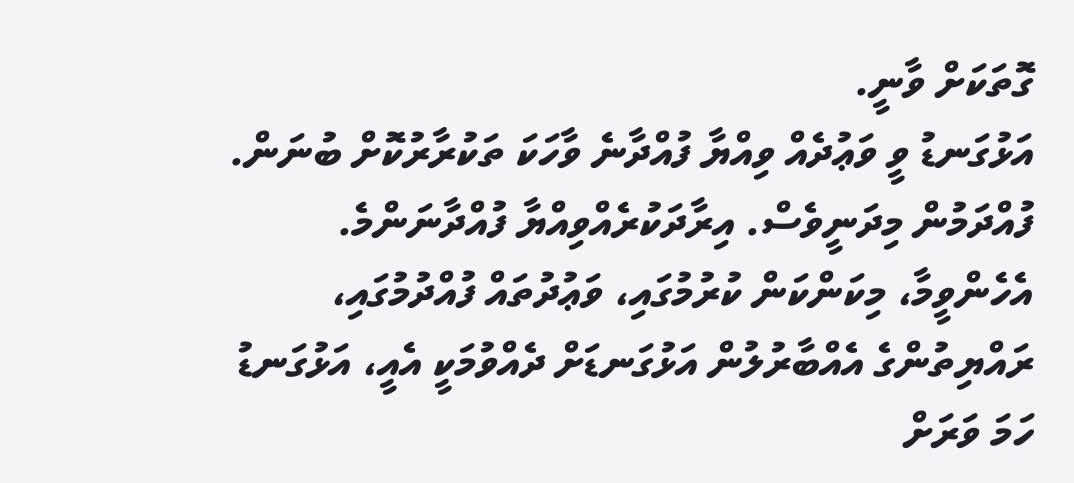ގޮތަކަށް ވާނީ.
އަޅުގަނޑު ވީ ވަޢުދެއް ވިއްޔާ ފުއްދާނެ ވާހަކަ ތަކުރާރުކޮށް ބުނަން. ފުއްދަމުން މިދަނީވެސް. އިރާދަކުރެއްވިއްޔާ ފުއްދާނަންމެ. އެހެންވީމާ، މިކަންކަން ކުރުމުގައި، ވަޢުދުތައް ފުއްދުމުގައި، ރައްޔިތުންގެ އެއްބާރުލުން އަޅުގަނޑަށް ދެއްވުމަކީ އެއީ، އަޅުގަނޑު ހަމަ ވަރަށް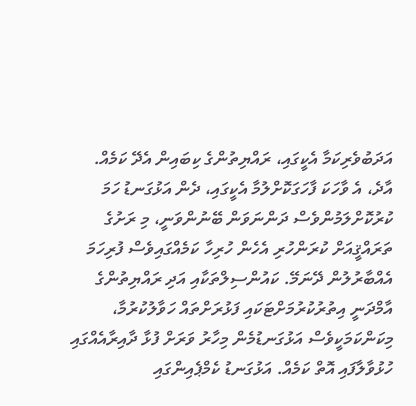އަދަބުވެރިކަމާ އެކީގައި، ރައްޔިތުންގެ ކިބައިން އެދޭ ކަމެއް.
އާދެ، އެ ވާހަކަ ފާހަގަކޮށްލުމާ އެކީގައި، ދެން އަޅުގަނޑު ހަމަ ކުރުކޮށްލަމުންވެސް ދަންނަވަން ބޭނުންވަނީ، މި ރަށުގެ ތަރައްޤީއަށް ކުރަންހުރި އެހެން ހުރިހާ ކަމެއްގައިވެސް ފުރިހަމަ އެއްބާރުލުން ދޭނަމޭ. ކައުންސިލްތަކާއި އަދި ރައްޔިތުންގެ އާމްދަނީ އިތުރުކުރުމަށްޓަކައި ފަޅުރަށްތައް ހަވާލުކުރުމާ، މިކަންކަމަކީވެސް އަޅުގަނޑުމެން މިހާރު ވަރަށް ފުޅާ ދާއިރާއެއްގައި ހުޅުވާލާފައި އޮތް ކަމެއް. އަޅުގަނޑު ކެމްޕެއިންގައި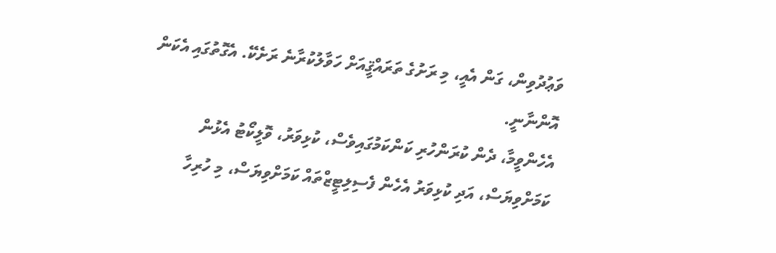ވަޢުދުވިން، ގަން އެއީ، މި ރަށުގެ ތަރައްޤީއަށް ހަވާލުކުރާނެ ރަށެކޭ. އެގޮތުގައި އެކަން އޮންނާނީ.
އެހެންވީމާ، ދެން ކުރަންހުރި ކަންކަމުގައިވެސް، ކުޅިވަރު، ވޮލީކޯޓު އެޅުން ކަމަށްވިޔަސް، އަދި ކުޅިވަރު އެހެން ފެސިލިޓީޒްތައް ކަމަށްވިޔަސް، މި ހުރިހާ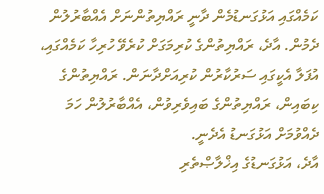ކަމެއްގައި އަޅުގަނޑުމެން ދާނީ ރައްޔިތުންނަށް އެއްބާރުލުން ދެމުން. އާދެ، ރައްޔިތުންގެ ކުރިމަގަށް ކުރެވޭ ހުރިހާ ކަމެއްގައި، އުފަލާ އެކީގައި ސަރުކާރުން ކުރިއަށްދާނަން. ރައްޔިތުންގެ ކިބައިން، ރައްޔިތުންގެ ބައިވެރިވުން، އެއްބާރުލުން ހަމަ ދެއްވުމަށް އަޅުގަނޑު އެދެނީ.
އާދެ، އަޅުގަނޑުގެ އިޚްލާޞްތެރި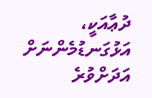ދުޢާއަކީ، އަޅުގަނޑުމެންނަށް އަދަށްވުރެ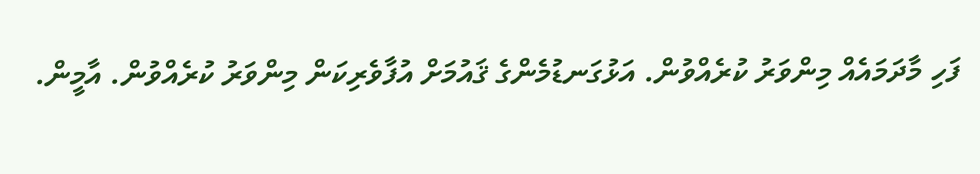ފަހި މާދަމައެއް މިންވަރު ކުރެއްވުން. އަޅުގަނޑުމެންގެ ޤައުމަށް އުފާވެރިކަން މިންވަރު ކުރެއްވުން. އާމީން.